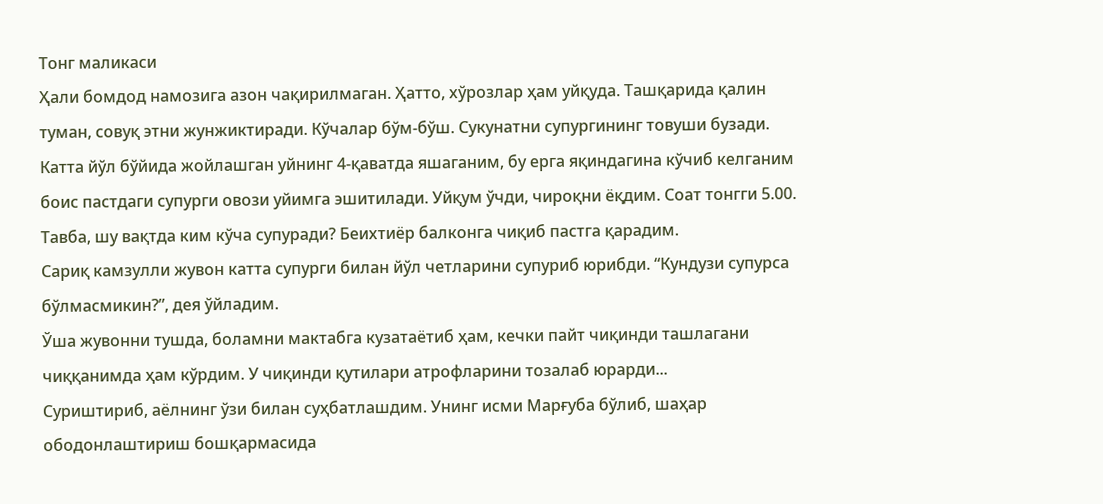Тонг маликаси
Ҳали бомдод намозига азон чақирилмаган. Ҳатто, хўрозлар ҳам уйқуда. Ташқарида қалин туман, совуқ этни жунжиктиради. Кўчалар бўм-бўш. Сукунатни супургининг товуши бузади.
Катта йўл бўйида жойлашган уйнинг 4-қаватда яшаганим, бу ерга яқиндагина кўчиб келганим боис пастдаги супурги овози уйимга эшитилади. Уйқум ўчди, чироқни ёқдим. Соат тонгги 5.00. Тавба, шу вақтда ким кўча супуради? Беихтиёр балконга чиқиб пастга қарадим.
Сариқ камзулли жувон катта супурги билан йўл четларини супуриб юрибди. “Кундузи супурса бўлмасмикин?”, дея ўйладим.
Ўша жувонни тушда, боламни мактабга кузатаётиб ҳам, кечки пайт чиқинди ташлагани чиққанимда ҳам кўрдим. У чиқинди қутилари атрофларини тозалаб юрарди...
Суриштириб, аёлнинг ўзи билан суҳбатлашдим. Унинг исми Марғуба бўлиб, шаҳар ободонлаштириш бошқармасида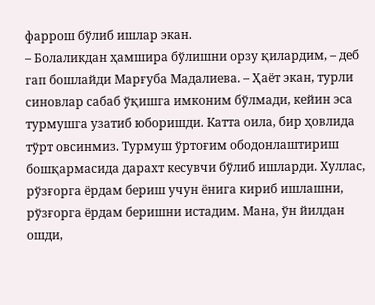фаррош бўлиб ишлар экан.
– Болаликдан ҳамшира бўлишни орзу қилардим, – деб гап бошлайди Марғуба Мадалиева. – Ҳаёт экан, турли синовлар сабаб ўқишга имконим бўлмади, кейин эса турмушга узатиб юборишди. Катта оила, бир ҳовлида тўрт овсинмиз. Турмуш ўртоғим ободонлаштириш бошқармасида дарахт кесувчи бўлиб ишларди. Хуллас, рўзғорга ёрдам бериш учун ёнига кириб ишлашни, рўзғорга ёрдам беришни истадим. Мана, ўн йилдан ошди,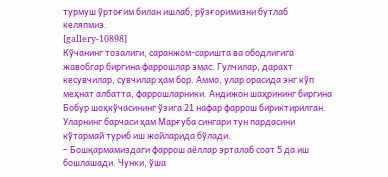турмуш ўртоғим билан ишлаб, рўзғоримизни бутлаб келяпмиз.
[gallery-10898]
Кўчанинг тозалиги, саранжом-саришта ва ободлигига жавобгар биргина фаррошлар эмас. Гулчилар, дарахт кесувчилар, сувчилар ҳам бор. Аммо, улар орасида энг кўп меҳнат албатта, фаррошларники. Андижон шаҳрининг биргина Бобур шоҳкўчасининг ўзига 21 нафар фаррош бириктирилган. Уларнинг барчаси ҳам Марғуба сингари тун пардасини кўтармай туриб иш жойларида бўлади.
– Бошқармамиздаги фаррош аёллар эрталаб соат 5 да иш бошлашади. Чунки, ўша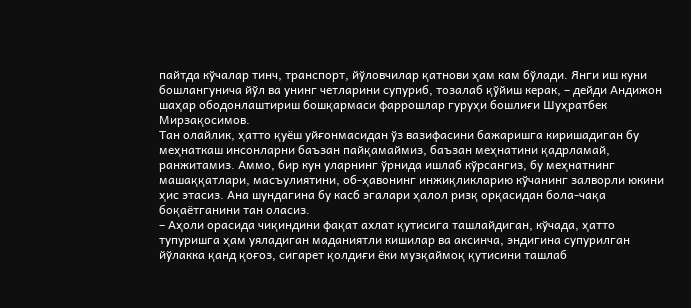пайтда кўчалар тинч, транспорт, йўловчилар қатнови ҳам кам бўлади. Янги иш куни бошлангунича йўл ва унинг четларини супуриб, тозалаб қўйиш керак, – дейди Андижон шаҳар ободонлаштириш бошқармаси фаррошлар гуруҳи бошлиғи Шуҳратбек Мирзақосимов.
Тан олайлик, ҳатто қуёш уйғонмасидан ўз вазифасини бажаришга киришадиган бу меҳнаткаш инсонларни баъзан пайқамаймиз, баъзан меҳнатини қадрламай, ранжитамиз. Аммо, бир кун уларнинг ўрнида ишлаб кўрсангиз, бу меҳнатнинг машаққатлари, масъулиятини, об-ҳавонинг инжиқликларию кўчанинг залворли юкини ҳис этасиз. Ана шундагина бу касб эгалари ҳалол ризқ орқасидан бола-чақа боқаётганини тан оласиз.
– Аҳоли орасида чиқиндини фақат ахлат қутисига ташлайдиган, кўчада, ҳатто тупуришга ҳам уяладиган маданиятли кишилар ва аксинча, эндигина супурилган йўлакка қанд қоғоз, сигарет қолдиғи ёки музқаймоқ қутисини ташлаб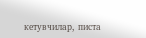кетувчилар, писта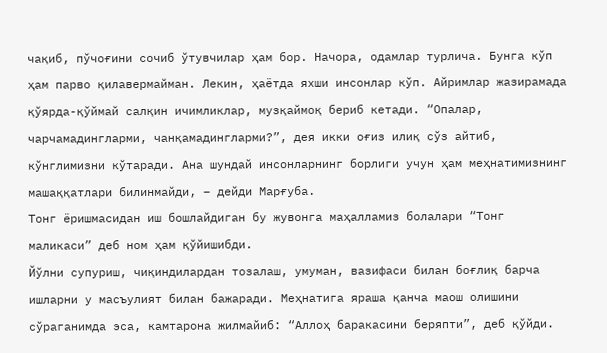чақиб, пўчоғини сочиб ўтувчилар ҳам бор. Начора, одамлар турлича. Бунга кўп ҳам парво қилавермайман. Лекин, ҳаётда яхши инсонлар кўп. Айримлар жазирамада қўярда-қўймай салқин ичимликлар, музқаймоқ бериб кетади. “Опалар, чарчамадингларми, чанқамадингларми?”, дея икки оғиз илиқ сўз айтиб, кўнглимизни кўтаради. Ана шундай инсонларнинг борлиги учун ҳам меҳнатимизнинг машаққатлари билинмайди, – дейди Марғуба.
Тонг ёришмасидан иш бошлайдиган бу жувонга маҳалламиз болалари “Тонг маликаси” деб ном ҳам қўйишибди.
Йўлни супуриш, чиқиндилардан тозалаш, умуман, вазифаси билан боғлиқ барча ишларни у масъулият билан бажаради. Меҳнатига яраша қанча маош олишини сўраганимда эса, камтарона жилмайиб: “Аллоҳ баракасини беряпти”, деб қўйди.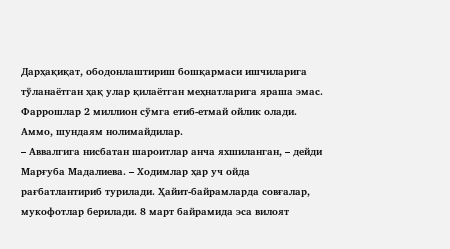Дарҳақиқат, ободонлаштириш бошқармаси ишчиларига тўланаётган ҳақ улар қилаётган меҳнатларига яраша эмас. Фаррошлар 2 миллион сўмга етиб-етмай ойлик олади. Аммо, шундаям нолимайдилар.
– Аввалгига нисбатан шароитлар анча яхшиланган, – дейди Марғуба Мадалиева. – Ходимлар ҳар уч ойда рағбатлантириб турилади. Ҳайит-байрамларда совғалар, мукофотлар берилади. 8 март байрамида эса вилоят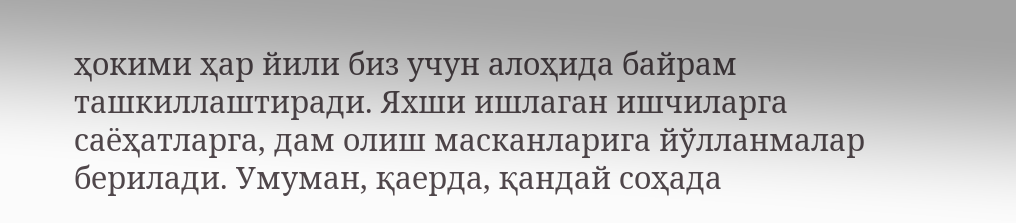ҳокими ҳар йили биз учун алоҳида байрам ташкиллаштиради. Яхши ишлаган ишчиларга саёҳатларга, дам олиш масканларига йўлланмалар берилади. Умуман, қаерда, қандай соҳада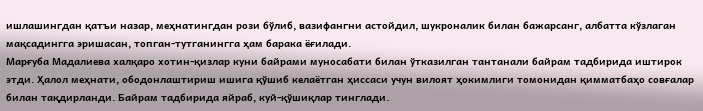ишлашингдан қатъи назар, меҳнатингдан рози бўлиб, вазифангни астойдил, шукроналик билан бажарсанг, албатта кўзлаган мақсадингга эришасан, топган-тутганингга ҳам барака ёғилади.
Марғуба Мадалиева халқаро хотин-қизлар куни байрами муносабати билан ўтказилган тантанали байрам тадбирида иштирок этди. Ҳалол меҳнати, ободонлаштириш ишига қўшиб келаётган ҳиссаси учун вилоят ҳокимлиги томонидан қимматбаҳо совғалар билан тақдирланди. Байрам тадбирида яйраб, куй-қўшиқлар тинглади.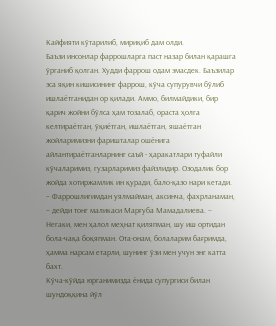Кайфияти кўтарилиб, мириқиб дам олди.
Баъзи инсонлар фаррошларга паст назар билан қарашга ўрганиб қолган. Худди фаррош одам эмасдек. Баъзилар эса яқин кишисининг фаррош, кўча супурувчи бўлиб ишлаётганидан ор қилади. Аммо, билмайдики, бир қарич жойни бўлса ҳам тозалаб, ораста ҳолга келтираётган, ўқиётган, ишлаётган, яшаётган жойларимизни фаришталар ошёнига айлантираётганларнинг саъй - ҳаракатлари туфайли кўчаларимиз, гузарларимиз файзлидир. Озодалик бор жойда хотиржамлик ин қуради, бало-қазо нари кетади.
– Фаррошлигимдан уялмайман, аксинча, фахрланаман, – дейди тонг маликаси Марғуба Мамадалиева. – Негаки, мен ҳалол меҳнат қиляпман, шу иш ортидан бола-чақа боқяпман. Ота-онам, болаларим бағримда, ҳамма нарсам етарли, шунинг ўзи мен учун энг катта бахт.
Кўча-кўйда юрганимизда ёнида супургиси билан шундоққина йўл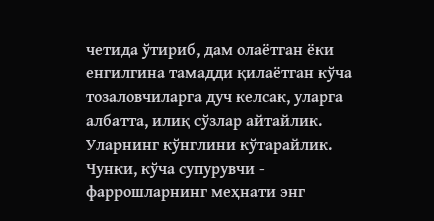четида ўтириб, дам олаётган ёки енгилгина тамадди қилаётган кўча тозаловчиларга дуч келсак, уларга албатта, илиқ сўзлар айтайлик. Уларнинг кўнглини кўтарайлик. Чунки, кўча супурувчи - фаррошларнинг меҳнати энг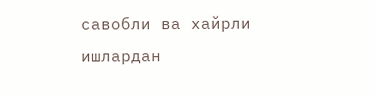савобли ва хайрли ишлардан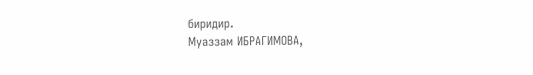биридир.
Муаззам ИБРАГИМОВА,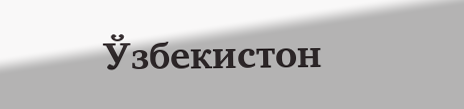Ўзбекистон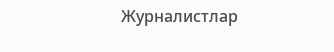Журналистлар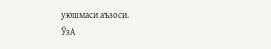уюшмаси аъзоси.
ЎзА